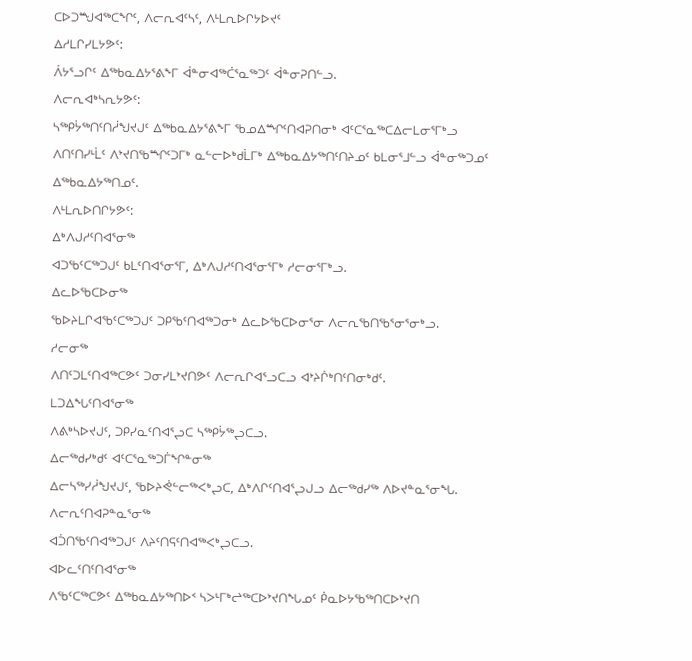ᑕᐅᑐᙳᐊᖅᑕᖏᑦ, ᐱᓕᕆᐊᑦᓴᑦ, ᐱᒻᒪᕆᐅᒋᔭᐅᔪᑦ
ᐃᓱᒪᒋᓯᒪᔭᕗᑦ:
ᐲᔭᕐᓗᒋᑦ ᐃᖅᑲᓇᐃᔭᕐᕕᖕᒥ ᐋᓐᓂᐊᖅᑖᕐᓇᖅᑐᑦ ᐋᓐᓂᕈᑎᓪᓗ.
ᐱᓕᕆᐊᒃᓴᕆᔭᕗᑦ:
ᓴᖅᑭᔮᖅᑎᑦᑎᓲᖑᔪᒍᑦ ᐃᖅᑲᓇᐃᔭᕐᕕᖕᒥ ᖃᓄᐃᙱᑦᑎᐊᕈᑎᓂᒃ ᐊᑦᑕᕐᓇᖅᑕᐃᓕᒪᓂᕐᒥᒃᓗ ᐱᑎᑦᑎᓯᒻᒫᑦ ᐱᔾᔪᑎᖃᙱᑦᑐᒥᒃ ᓇᓪᓕᐅᒃᑯᒫᒥᒃ ᐃᖅᑲᓇᐃᔭᖅᑎᑦᑎᔨᓄᑦ ᑲᒪᓂᕐᒧᓪᓗ ᐋᓐᓂᖅᑐᓄᑦ ᐃᖅᑲᓇᐃᔭᖅᑎᓄᑦ.
ᐱᒻᒪᕆᐅᑎᒋᔭᕗᑦ:
ᐃᒃᐱᒍᓱᑦᑎᐊᕐᓂᖅ
ᐊᑐᖃᑦᑕᖅᑐᒍᑦ ᑲᒪᑦᑎᐊᕐᓂᕐᒥ, ᐃᒃᐱᒍᓱᑦᑎᐊᕐᓂᕐᒥᒃ ᓱᓕᓂᕐᒥᒃᓗ.
ᐃᓚᐅᖃᑕᐅᓂᖅ
ᖃᐅᔨᒪᒋᐊᖃᑦᑕᖅᑐᒍᑦ ᑐᑭᖃᑦᑎᐊᖅᑐᓂᒃ ᐃᓚᐅᖃᑕᐅᓂᕐᓂ ᐱᓕᕆᖃᑎᖃᕐᓂᕐᓂᒃᓗ.
ᓱᓕᓂᖅ
ᐱᑎᑦᑐᒪᑦᑎᐊᖅᑕᕗᑦ ᑐᓂᓯᒪᔾᔪᑎᕗᑦ ᐱᓕᕆᒋᐊᕐᓗᑕᓗ ᐊᔾᔨᒌᒃᑎᑦᑎᓂᒃᑯᑦ.
ᒪᑐᐃᖓᑦᑎᐊᕐᓂᖅ
ᐱᕕᒃᓴᐅᔪᒍᑦ, ᑐᑭᓯᓇᑦᑎᐊᕐᖢᑕ ᓴᖅᑭᔮᖅᖢᑕᓗ.
ᐃᓕᖅᑯᓯᒃᑯᑦ ᐊᑦᑕᕐᓇᖅᑐᒦᖏᓐᓂᖅ
ᐃᓕᓴᖅᓯᓲᖑᔪᒍᑦ, ᖃᐅᔨᕚᓪᓕᖅᐸᒃᖢᑕ, ᐃᒃᐱᒋᑦᑎᐊᕐᖢᒍᓗ ᐃᓕᖅᑯᓯᖅ ᐱᐅᔪᓐᓇᕐᓂᖓ.
ᐱᓕᕆᑦᑎᐊᕈᓐᓇᕐᓂᖅ
ᐊᑑᑎᖃᑦᑎᐊᖅᑐᒍᑦ ᐱᔨᑦᑎᕋᑦᑎᐊᖅᐸᒃᖢᑕᓗ.
ᐊᐅᓚᑦᑎᑦᑎᐊᕐᓂᖅ
ᐱᖃᑦᑕᖅᑕᕗᑦ ᐃᖅᑲᓇᐃᔭᖅᑎᐅᑉ ᓴᐳᒻᒥᒃᖠᖅᑕᐅᔾᔪᑎᖓᓄᑦ ᑮᓇᐅᔭᖃᖅᑎᑕᐅᔾᔪᑎ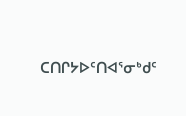ᑕᑎᒋᔭᐅᑦᑎᐊᕐᓂᒃᑯᑦ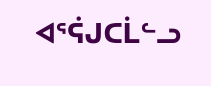ᐊᕐᕌᒍᑕᒫᓪᓗ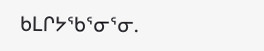ᑲᒪᒋᔭᖃᕐᓂᕐᓂ.